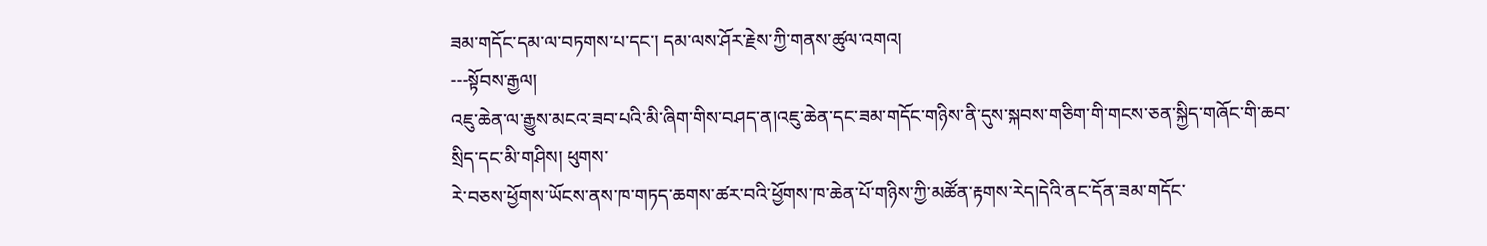ཟམ་གདོང་དམ་ལ་བཏགས་པ་དང་། དམ་ལས་ཤོར་རྗེས་ཀྱི་གནས་ཚུལ་འགའ།
---སྟོབས་རྒྱལ།
འཇུ་ཆེན་ལ་རྒྱུས་མངའ་ཟབ་པའི་མི་ཞིག་གིས་བཤད་ན།འཇུ་ཆེན་དང་ཟམ་གདོང་གཉིས་ནི་དུས་སྐབས་གཅིག་གི་གངས་ཅན་སྐྱིད་གཞོང་གི་ཆབ་སྲིད་དང་མི་གཤིས། ཕུགས་
རེ་བཅས་ཕྱོགས་ཡོངས་ནས་ཁ་གཏད་ཆགས་ཚར་བའི་ཕྱོགས་ཁ་ཆེན་པོ་གཉིས་ཀྱི་མཚོན་རྟགས་རེད།དེའི་ནང་དོན་ཟམ་གདོང་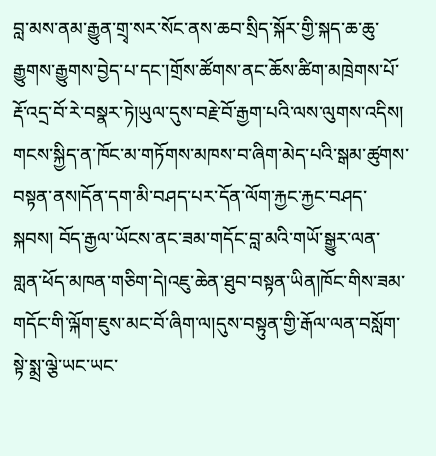བླ་མས་ནམ་རྒྱུན་གྲྭ་སར་སོང་ནས་ཆབ་སྲིད་སྐོར་གྱི་སྐད་ཆ་ཆུ་རྒྱུགས་རྒྱུགས་བྱེད་པ་དང་།གྲོས་ཚོགས་ནང་ཆོས་ཚིག་མཁྲེགས་པོ་རྡོ་འདྲ་བོ་རེ་བསྣར་ཏེ།ཡུལ་དུས་བརྗེ་བོ་རྒྱག་པའི་ལས་ལུགས་འདིས། གངས་སྐྱིད་ན་ཁོང་མ་གཏོགས་མཁས་བ་ཞིག་མེད་པའི་སྒམ་ཚུགས་བསྟན་ནས།དོན་དག་མི་བཤད་པར་དོན་ལོག་རྐྱང་རྐྱང་བཤད་སྐབས། བོད་རྒྱལ་ཡོངས་ནང་ཟམ་གདོང་བླ་མའི་གཡོ་སྒྱུར་ལན་གླན་ཕོད་མཁན་གཅིག་དེ།འཇུ་ཆེན་ཐུབ་བསྟན་ཡིན།ཁོང་གིས་ཟམ་གདོང་གི་ལྐོག་ཇུས་མང་བོ་ཞིག་ལ།དུས་བསྟུན་གྱི་རྒོལ་ལན་བསློག་སྟེ་སྨྲ་ལྕེ་ཡང་ཡང་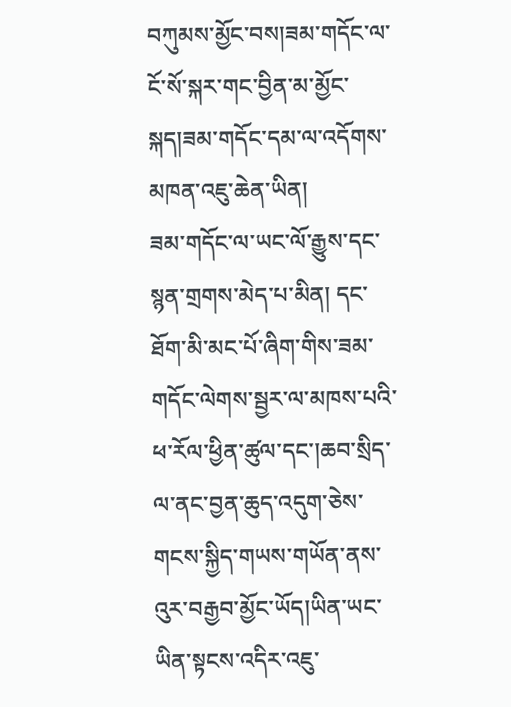བཀུམས་མྱོང་བས།ཟམ་གདོང་ལ་ངོ་སོ་སྐར་གང་བྱིན་མ་མྱོང་སྐད།ཟམ་གདོང་དམ་ལ་འདོགས་མཁན་འཇུ་ཆེན་ཡིན།
ཟམ་གདོང་ལ་ཡང་ལོ་རྒྱུས་དང་སྙན་གྲགས་མེད་པ་མིན། དང་ཐོག་མི་མང་པོ་ཞིག་གིས་ཟམ་གདོང་ལེགས་སྦྱར་ལ་མཁས་པའི་ཕ་རོལ་ཕྱིན་ཚུལ་དང་།ཆབ་སྲིད་ལ་ནང་བྱན་ཆུད་འདུག་ཅེས་གངས་སྐྱིད་གཡས་གཡོན་ནས་འུར་བརྒྱབ་མྱོང་ཡོད།ཡིན་ཡང་ཡིན་སྟངས་འདིར་འཇུ་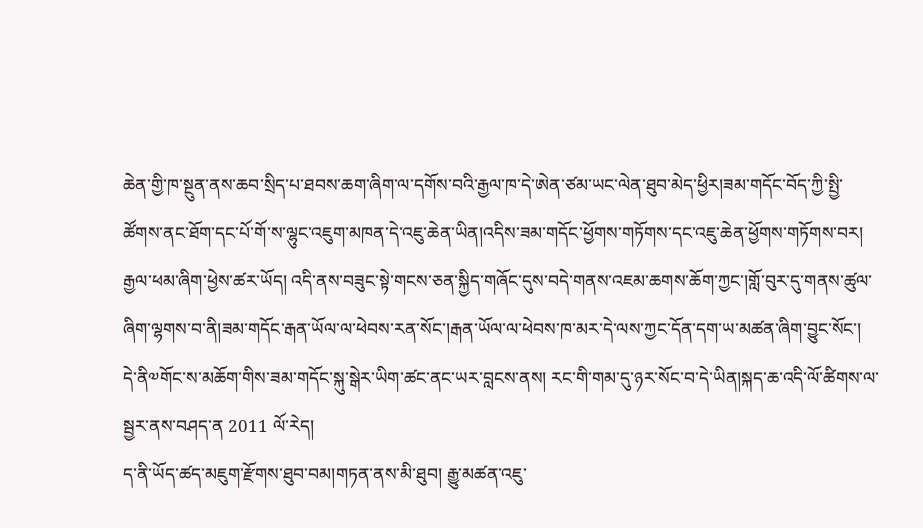ཆེན་གྱི་ཁ་སྔུན་ནས་ཆབ་སྲིད་པ་ཐབས་ཆག་ཞིག་ལ་དགོས་བའི་རྒྱལ་ཁ་དེ་ཨེན་ཙམ་ཡང་ལེན་ཐུབ་མེད་ཕྱིར།ཟམ་གདོང་བོད་ཀྱི་སྤྱི་ཚོགས་ནང་ཐོག་དང་པོ་གོ་ས་ལྷུང་འཇུག་མཁན་དེ་འཇུ་ཆེན་ཡིན།འདིས་ཟམ་གདོང་ཕྱོགས་གཏོགས་དང་འཇུ་ཆེན་ཕྱོགས་གཏོགས་བར། རྒྱལ་ཕམ་ཞིག་ཕྱེས་ཚར་ཡོད། འདི་ནས་བཟུང་སྟེ་གངས་ཅན་སྐྱིད་གཞོང་དུས་བདེ་གནས་འཇམ་ཆགས་ཆོག་ཀྱང་།གློ་བུར་དུ་གནས་ཚུལ་ཞིག་ལྷགས་བ་ནི།ཟམ་གདོང་རྒན་ཡོལ་ལ་ཕེབས་རན་སོང་།རྒན་ཡོལ་ལ་ཕེབས་ཁ་མར་དེ་ལས་ཀྱང་དོན་དག་ཡ་མཚན་ཞིག་བྱུང་སོང་། དེ་ནི༧གོང་ས་མཆོག་གིས་ཟམ་གདོང་སྐུ་སྒེར་ཡིག་ཚང་ནང་ཡར་བླངས་ནས། རང་གི་གམ་དུ་ཉར་སོང་བ་དེ་ཡིན།སྐད་ཆ་འདི་ལོ་ཚིགས་ལ་སྦྱར་ནས་བཤད་ན 2011 ལོ་རེད།
ད་ནི་ཡོད་ཚད་མཇུག་རྫོགས་ཐུབ་བམ།གཏན་ནས་མི་ཐུབ། རྒྱུ་མཚན་འཇུ་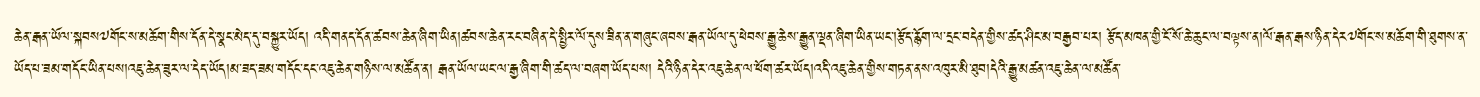ཆེན་རྒན་ཡོལ་སྐབས༧གོང་ས་མཆོག་གིས་དོན་དེ་སྣང་མེད་དུ་བསྐྱུར་ཡོད། འདི་གནད་དོན་ཚབས་ཆེན་ཞིག་ཡིན།ཚབས་ཆེན་རང་བཞིན་དེ་སྤྱིར་ལོ་དུས་ཟིན་ན་གཞུང་ཞབས་རྒན་ཡོལ་དུ་ཕེབས་རྒྱུ་ཆེས་རྒྱུན་ལྡན་ཞིག་ཡིན་ཡང་།རྩོད་རྙོག་ལ་དྲང་བདེན་གྱིས་ཚད་ཤིང་མ་བརྒྱབ་པར། རྩོད་མཁན་གྱི་ངོ་སོ་ཆེ་ཆུང་ལ་བལྟས་ན།ལོ་རྒན་རྒས་ཉིན་དེར༧གོང་ས་མཆོག་གི་ཐུགས་ན་ཡོད་པ་ཟམ་གདོང་ཡིན་པས།འཇུ་ཆེན་ཟུར་ལ་དེད་ཡོད།མ་ཟད་ཟམ་གདོང་དང་འཇུ་ཆེན་གཉིས་ལ་མཚོན་ན། རྒན་ཡོལ་ཡང་ལ་རྒྱ་ཞིག་གི་ཚད་ལ་བཞག་ཡོད་པས། དེའི་ཉིན་དེར་འཇུ་ཆེན་ལ་ཕོག་ཚར་ཡོད།འདི་འཇུ་ཆེན་གྱིས་གཏན་ནས་འཁུར་མི་ཐུབ།དེའི་རྒྱུ་མཚན་འཇུ་ཆེན་ལ་མཚོན་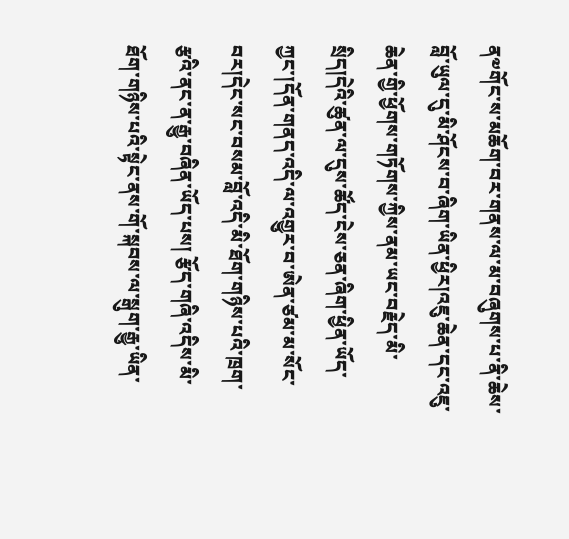ན༧གོང་ས་མཆོག་བར་གནས་ལ་མ་བཞུགས་པ་ནི་ཆེས་བློ་ཡུལ་དུ་མི་ཤོངས་བ་ཞིག་ཡིན་ཕྱིར།འཇུ་ཆེན་དང་འཇུ་ཆེན་གྱི་ཕྱོགས་གཏོགས་ཀྱིས་ནམ་ཡང་བརྗེད་མི་སྲིད།དེའི་ཚུན་ལ་དུས་ཚོད་ངེས་ཅན་ཞིག་ཕྱིན་ཡོད་ཀྱང་།དོན་གནད་འདི་ལ་འགྱུར་བ་ཨེན་ཙམ་མ་སོང་བར།དེང་སང་བསམ་བློ་འདི་མི་ཐོག་གཉིས་པའི་ཁྲག་རྩའི་ནང་ན་རྒྱུ་བཞིན་ཡོད་པས། རྩོད་གཞི་འདིས་མི་ཐོག་གཉིས་པའི་སྟེང་ནས་གོ་སྐབས་ལ་སྒུག་རྒྱུ་ཡིན་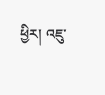ཕྱིར། འཇུ་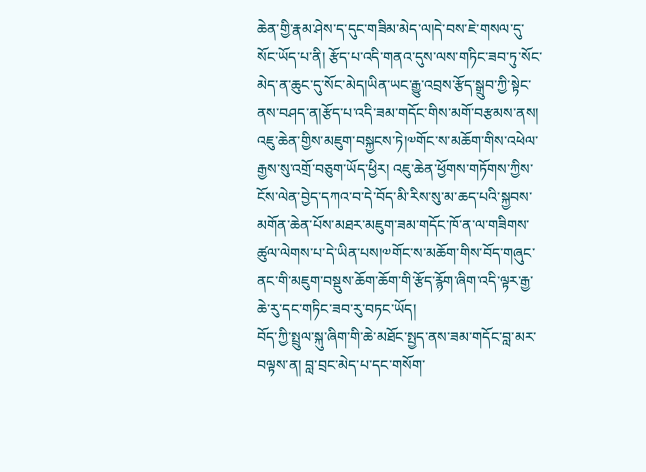ཆེན་གྱི་རྣམ་ཤེས་ད་དུང་གཟིམ་མེད་ལ།དེ་བས་ཇེ་གསལ་དུ་སོང་ཡོད་པ་ནི། རྩོད་པ་འདི་གནའ་དུས་ལས་གཏིང་ཟབ་ཏུ་སོང་མེད་ན་ཆུང་དུ་སོང་མེད།ཡིན་ཡང་རྒྱུ་འབྲས་རྩོད་སྒྲུབ་ཀྱི་སྟེང་ནས་བཤད་ན།རྩོད་པ་འདི་ཟམ་གདོང་གིས་མགོ་བརྩམས་ནས། འཇུ་ཆེན་གྱིས་མཇུག་བསྐྱངས་ཏེ།༧གོང་ས་མཆོག་གིས་འཕེལ་རྒྱས་སུ་འགྲོ་བཅུག་ཡོད་ཕྱིར། འཇུ་ཆེན་ཕྱོགས་གཏོགས་ཀྱིས་ངོས་ལེན་བྱེད་དཀའ་བ་དེ་བོད་མི་རིས་སུ་མ་ཆད་པའི་སྐྱབས་མགོན་ཆེན་པོས་མཐར་མཇུག་ཟམ་གདོང་ཁོ་ན་ལ་གཟིགས་ཚུལ་ལེགས་པ་དེ་ཡིན་པས།༧གོང་ས་མཆོག་གིས་བོད་གཞུང་ནང་གི་མཇུག་བསྡུས་ཆོག་ཆོག་གི་རྩོད་རྙོག་ཞིག་འདི་ལྟར་རྒྱ་ཆེ་རུ་དང་གཏིང་ཟབ་རུ་བཏང་ཡོད།
བོད་ཀྱི་སྤྲུལ་སྐུ་ཞིག་གི་ཆེ་མཐོང་སྤྱད་ནས་ཟམ་གདོང་བླ་མར་བལྟས་ན། བླ་བྲང་མེད་པ་དང་གསོག་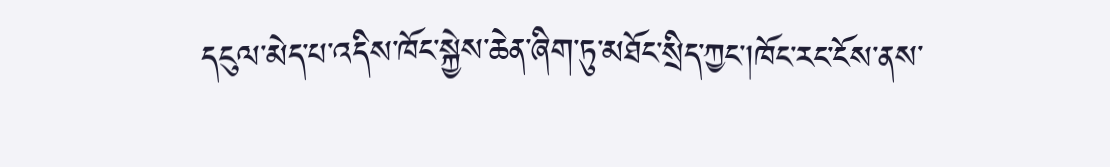དངུལ་མེད་པ་འདིས་ཁོང་སྐྱེས་ཆེན་ཞིག་ཏུ་མཐོང་སྲིད་ཀྱང་།ཁོང་རང་ངོས་ནས་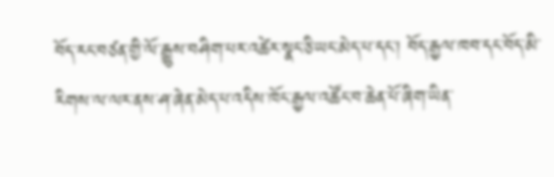བོད་རང་བཙན་གྱི་ལོ་རྒྱུས་བཤིག་པར་འཚེར་སྣང་ཅི་ཡང་མེད་པ་དང་། བོད་རྒྱལ་ཁབ་དང་བོད་མི་རིགས་ལ་ལར་ནས་ཤ་ཞེན་མེད་པ་འདིས་ཁོང་རྒྱལ་འཚོང་བ་ཆེན་པོ་ཞིག་ཡིན་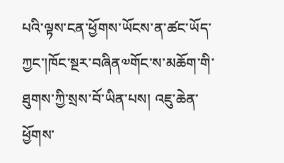པའི་ལྟས་ངན་ཕྱོགས་ཡོངས་ན་ཚང་ཡོད་ཀྱང་།ཁོང་སྔར་བཞིན༧གོང་ས་མཆོག་གི་ཐུགས་ཀྱི་སྲས་བོ་ཡིན་པས། འཇུ་ཆེན་ཕྱོགས་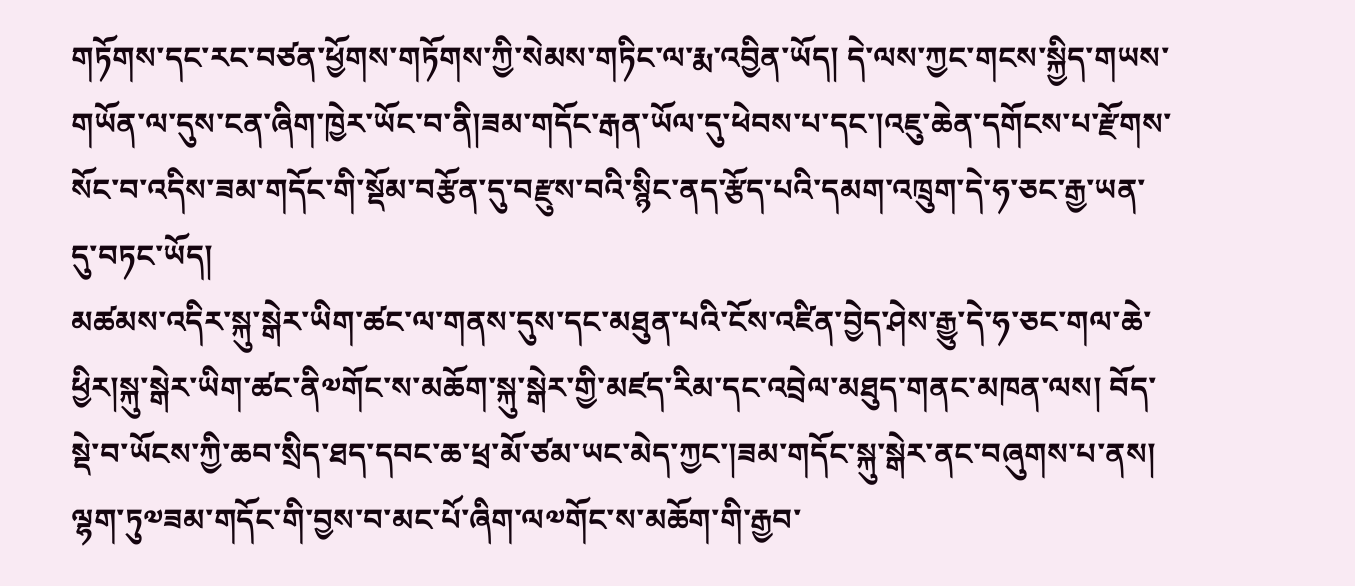གཏོགས་དང་རང་བཙན་ཕྱོགས་གཏོགས་ཀྱི་སེམས་གཏིང་ལ་རྨ་འབྱིན་ཡོད། དེ་ལས་ཀྱང་གངས་སྐྱིད་གཡས་གཡོན་ལ་དུས་ངན་ཞིག་ཁྱེར་ཡོང་བ་ནི།ཟམ་གདོང་རྒན་ཡོལ་དུ་ཕེབས་པ་དང་།འཇུ་ཆེན་དགོངས་པ་རྫོགས་སོང་བ་འདིས་ཟམ་གདོང་གི་སྡོམ་བརྩོན་དུ་བརྫུས་བའི་སྙིང་ནད་རྩོད་པའི་དམག་འཁྲུག་དེ་ཧ་ཅང་རྒྱ་ཡན་དུ་བཏང་ཡོད།
མཚམས་འདིར་སྐུ་སྒེར་ཡིག་ཚང་ལ་གནས་དུས་དང་མཐུན་པའི་ངོས་འཛིན་བྱེད་ཤེས་རྒྱུ་དེ་ཧ་ཅང་གལ་ཆེ་ཕྱིར།སྐུ་སྒེར་ཡིག་ཚང་ནི༧གོང་ས་མཆོག་སྐུ་སྒེར་གྱི་མཛད་རིམ་དང་འབྲེལ་མཐུད་གནང་མཁན་ལས། བོད་སྡེ་བ་ཡོངས་ཀྱི་ཆབ་སྲིད་ཐད་དབང་ཆ་ཕྲ་མོ་ཙམ་ཡང་མེད་ཀྱང་།ཟམ་གདོང་སྐུ་སྒེར་ནང་བཞུགས་པ་ནས། ལྷག་ཏུ༧ཟམ་གདོང་གི་བྱས་བ་མང་པོ་ཞིག་ལ༧གོང་ས་མཆོག་གི་རྒྱབ་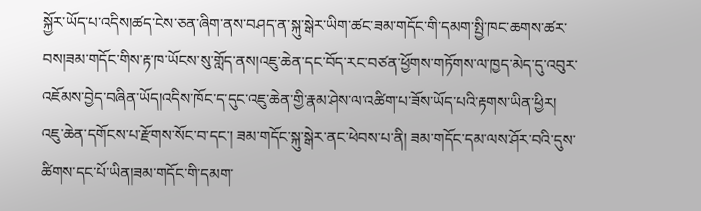སྐྱོར་ཡོད་པ་འདིས།ཚད་ངེས་ཅན་ཞིག་ནས་བཤད་ན་སྐུ་སྒེར་ཡིག་ཚང་ཟམ་གདོང་གི་དམག་སྤྱི་ཁང་ཆགས་ཚར་བས།ཟམ་གདོང་གིས་རྟ་ཁ་ཡོངས་སུ་གློད་ནས།འཇུ་ཆེན་དང་བོད་རང་བཙན་ཕྱོགས་གཏོགས་ལ་ཁྱད་མེད་དུ་འབུར་འཇོམས་བྱེད་བཞིན་ཡོད།འདིས་ཁོང་ད་དུང་འཇུ་ཆེན་གྱི་རྣམ་ཤེས་ལ་འཚིག་པ་ཟོས་ཡོད་པའི་རྟགས་ཡིན་ཕྱིར།
འཇུ་ཆེན་དགོངས་པ་རྫོགས་སོང་བ་དང་། ཟམ་གདོང་སྐུ་སྒེར་ནང་ཕེབས་པ་ནི། ཟམ་གདོང་དམ་ལས་ཤོར་བའི་དུས་ཚིགས་དང་པོ་ཡིན།ཟམ་གདོང་གི་དམག་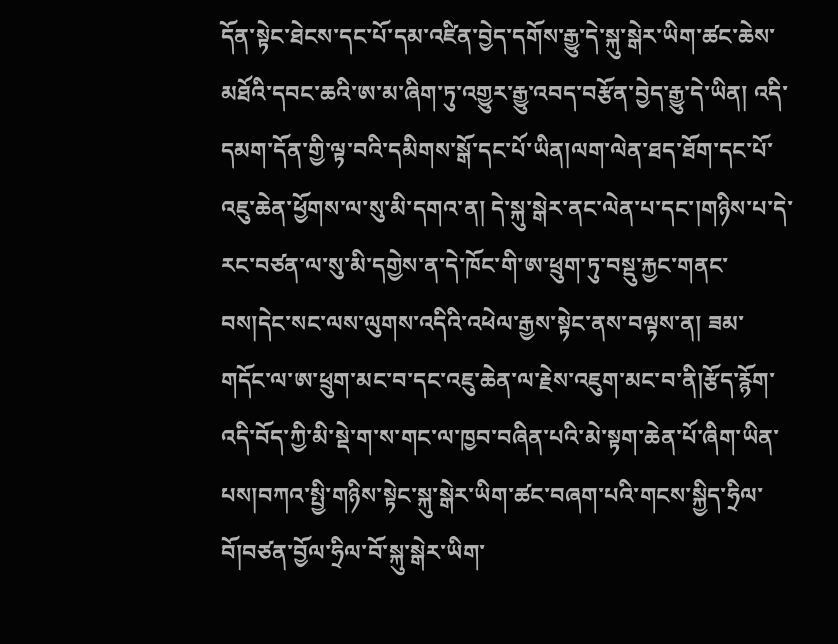དོན་སྟེང་ཐེངས་དང་པོ་དམ་འཛིན་བྱེད་དགོས་རྒྱུ་དེ་སྐུ་སྒེར་ཡིག་ཚང་ཆེས་མཐོའི་དབང་ཆའི་ཨ་མ་ཞིག་ཏུ་འགྱུར་རྒྱུ་འབད་བརྩོན་བྱེད་རྒྱུ་དེ་ཡིན། འདི་དམག་དོན་གྱི་ལྟ་བའི་དམིགས་སྒོ་དང་པོ་ཡིན།ལག་ལེན་ཐད་ཐོག་དང་པོ་འཇུ་ཆེན་ཕྱོགས་ལ་སུ་མི་དགའ་ན། དེ་སྐུ་སྒེར་ནང་ལེན་པ་དང་།གཉིས་པ་དེ་རང་བཙན་ལ་སུ་མི་དགྱེས་ན་དེ་ཁོང་གི་ཨ་ཕྲུག་ཏུ་བསྡུ་རྐྱང་གནང་བས།དེང་སང་ལས་ལུགས་འདིའི་འཕེལ་རྒྱས་སྟེང་ནས་བལྟས་ན། ཟམ་གདོང་ལ་ཨ་ཕྲུག་མང་བ་དང་འཇུ་ཆེན་ལ་རྗེས་འཇུག་མང་བ་ནི།རྩོད་རྙོག་འདི་བོད་ཀྱི་མི་སྡེ་ག་ས་གང་ལ་ཁྱབ་བཞིན་པའི་མེ་སྟག་ཆེན་པོ་ཞིག་ཡིན་པས།བཀའ་སྤྱི་གཉིས་སྟེང་སྐུ་སྒེར་ཡིག་ཚང་བཞག་པའི་གངས་སྐྱིད་ཧྲིལ་བོ།བཙན་བྱོལ་ཧྲིལ་བོ་སྐུ་སྒེར་ཡིག་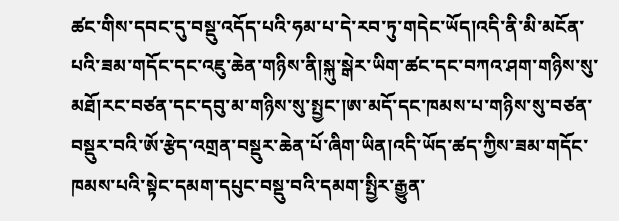ཚང་གིས་དབང་དུ་བསྡུ་འདོད་པའི་ཧམ་པ་དེ་རབ་ཏུ་གདེང་ཡོད།འདི་ནི་མི་མངོན་པའི་ཟམ་གདོང་དང་འཇུ་ཆེན་གཉིས་ནི།སྐུ་སྒེར་ཡིག་ཚང་དང་བཀའ་ཤག་གཉིས་སུ་མཐོ།རང་བཙན་དང་དབུ་མ་གཉིས་སུ་སྤྱང་།ཨ་མདོ་དང་ཁམས་པ་གཉིས་སུ་བཙན་བསྡུར་བའི་ཨོ་རྩེད་འགྲན་བསྡུར་ཆེན་པོ་ཞིག་ཡིན།འདི་ཡོད་ཚད་ཀྱིས་ཟམ་གདོང་ཁམས་པའི་སྟེང་དམག་དཔུང་བསྡུ་བའི་དམག་སྤྱིར་རྒྱུན་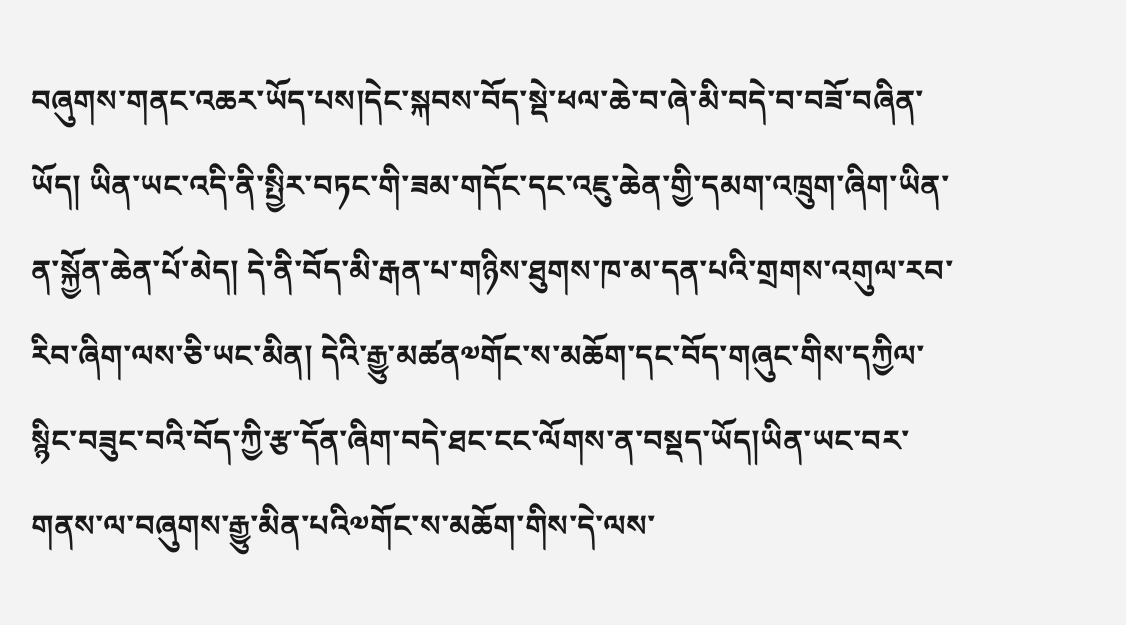བཞུགས་གནང་འཆར་ཡོད་པས།དེང་སྐབས་བོད་སྡེ་ཕལ་ཆེ་བ་ཞེ་མི་བདེ་བ་བཟོ་བཞིན་ཡོད། ཡིན་ཡང་འདི་ནི་སྤྱིར་བཏང་གི་ཟམ་གདོང་དང་འཇུ་ཆེན་གྱི་དམག་འཁྲུག་ཞིག་ཡིན་ན་སྐྱོན་ཆེན་པོ་མེད། དེ་ནི་བོད་མི་རྒན་པ་གཉིས་ཐུགས་ཁ་མ་དན་པའི་གྲགས་འགུལ་རབ་རིབ་ཞིག་ལས་ཅི་ཡང་མིན། དེའི་རྒྱུ་མཚན༧གོང་ས་མཆོག་དང་བོད་གཞུང་གིས་དཀྱིལ་སྙིང་བཟུང་བའི་བོད་ཀྱི་རྩ་དོན་ཞིག་བདེ་ཐང་ངང་ལོགས་ན་བསྡད་ཡོད།ཡིན་ཡང་བར་གནས་ལ་བཞུགས་རྒྱུ་མིན་པའི༧གོང་ས་མཆོག་གིས་དེ་ལས་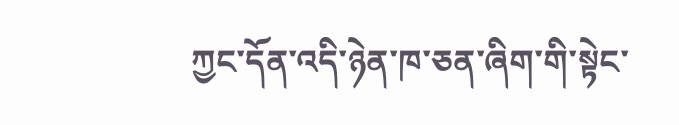ཀྱང་དོན་འདི་ཉེན་ཁ་ཅན་ཞིག་གི་སྟེང་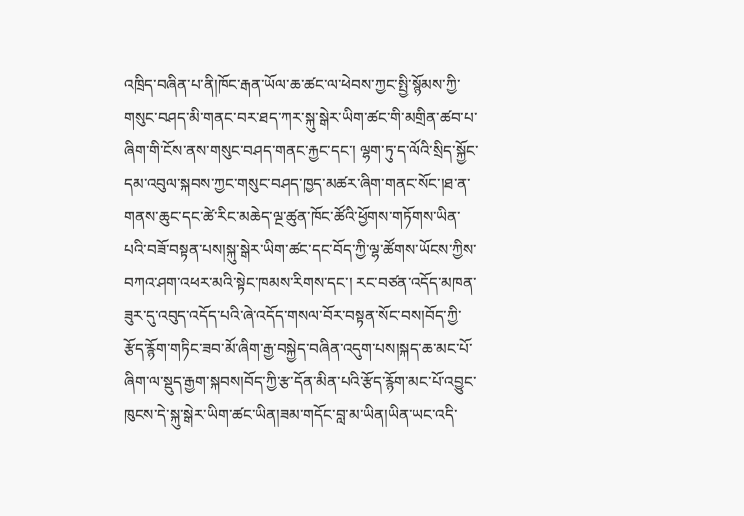འཁྲིད་བཞིན་པ་ནི།ཁོང་རྒན་ཡོལ་ཆ་ཚང་ལ་ཕེབས་ཀྱང་སྤྱི་སྙོམས་ཀྱི་གསུང་བཤད་མི་གནང་བར་ཐད་ཀར་སྐུ་སྒེར་ཡིག་ཚང་གི་མགྲིན་ཚབ་པ་ཞིག་གི་ངོས་ནས་གསུང་བཤད་གནང་རྐྱང་དང་། ལྷག་ཏུ་ད་ལོའི་སྲིད་སྐྱོང་དམ་འབུལ་སྐབས་ཀྱང་གསུང་བཤད་ཁྱད་མཚར་ཞིག་གནང་སོང་།ཐ་ན་གནས་ཆུང་དང་ཚེ་རིང་མཆེད་ལྔ་ཚུན་ཁོང་ཚོའི་ཕྱོགས་གཏོགས་ཡིན་པའི་བཟོ་བསྟན་པས།སྐུ་སྒེར་ཡིག་ཚང་དང་བོད་ཀྱི་ལྷ་ཚོགས་ཡོངས་ཀྱིས་བཀའ་ཤག་འཕར་མའི་སྟེང་ཁམས་རིགས་དང་། རང་བཙན་འདོད་མཁན་ཟུར་དུ་འབུད་འདོད་པའི་ཞེ་འདོད་གསལ་བོར་བསྟན་སོང་བས།བོད་ཀྱི་རྩོད་རྙོག་གཏིང་ཟབ་མོ་ཞིག་རྒྱ་བསྐྱེད་བཞིན་འདུག་པས།སྐད་ཆ་མང་པོ་ཞིག་ལ་སྡུད་རྒྱག་སྐབས།བོད་ཀྱི་རྩ་དོན་མིན་པའི་རྩོད་རྙོག་མང་པོ་འབྱུང་ཁུངས་དེ་སྐུ་སྒེར་ཡིག་ཚང་ཡིན།ཟམ་གདོང་བླ་མ་ཡིན།ཡིན་ཡང་འདི་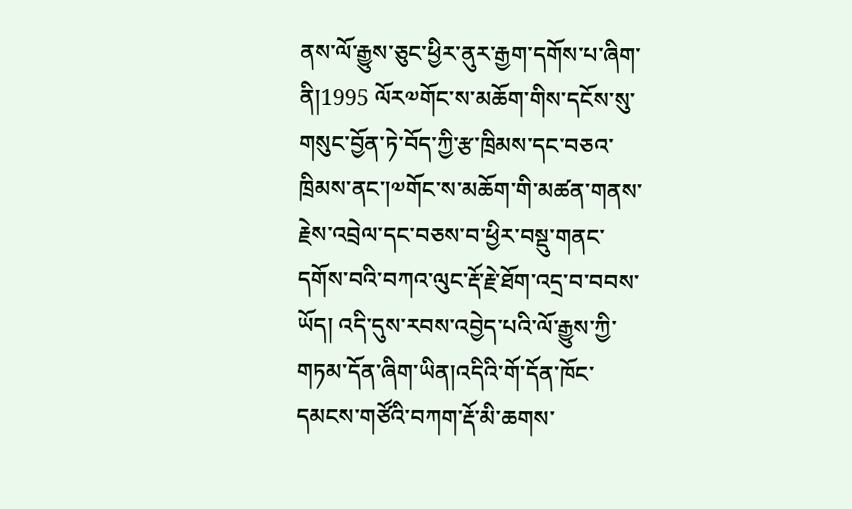ནས་ལོ་རྒྱུས་ཅུང་ཕྱིར་ནུར་རྒྱག་དགོས་པ་ཞིག་ནི།1995 ལོར༧གོང་ས་མཆོག་གིས་དངོས་སུ་གསུང་བྱོན་ཏེ་བོད་ཀྱི་རྩ་ཁྲིམས་དང་བཅའ་ཁྲིམས་ནང་།༧གོང་ས་མཆོག་གི་མཚན་གནས་རྗེས་འབྲེལ་དང་བཅས་བ་ཕྱིར་བསྡུ་གནང་དགོས་བའི་བཀའ་ལུང་རྡོ་རྗེ་ཐོག་འདྲ་བ་བབས་ཡོད། འདི་དུས་རབས་འབྱེད་པའི་ལོ་རྒྱུས་ཀྱི་གཏམ་དོན་ཞིག་ཡིན།འདིའི་གོ་དོན་ཁོང་དམངས་གཙོའི་བཀག་རྡོ་མི་ཆགས་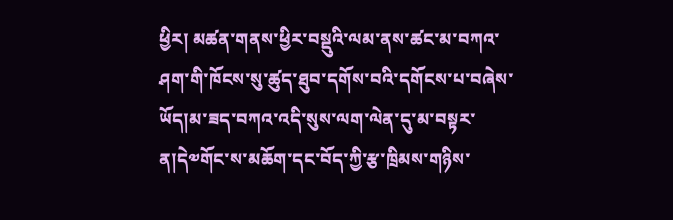ཕྱིར། མཚན་གནས་ཕྱིར་བསྡུའི་ལམ་ནས་ཚང་མ་བཀའ་ཤག་གི་ཁོངས་སུ་ཚུད་ཐུབ་དགོས་བའི་དགོངས་པ་བཞེས་ཡོད།མ་ཟད་བཀའ་འདི་སུས་ལག་ལེན་དུ་མ་བསྟར་ན།དེ༧གོང་ས་མཆོག་དང་བོད་ཀྱི་རྩ་ཁྲིམས་གཉིས་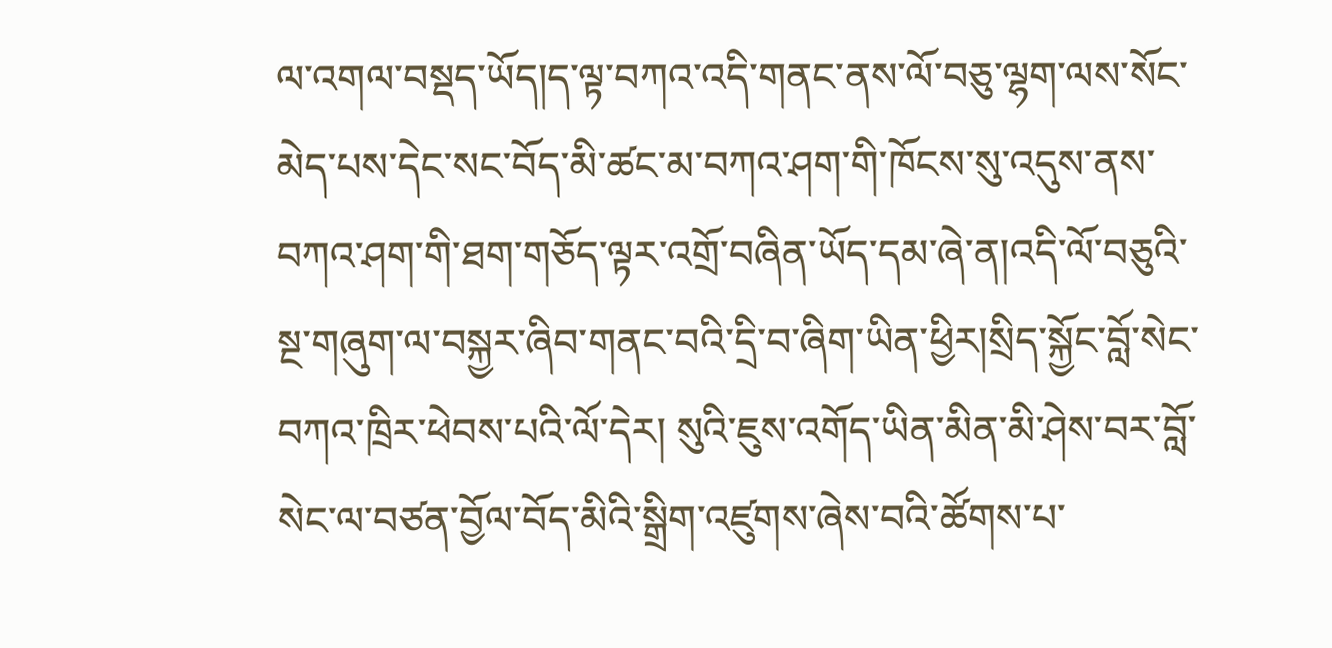ལ་འགལ་བསྡད་ཡོད།ད་ལྟ་བཀའ་འདི་གནང་ནས་ལོ་བཅུ་ལྷག་ལས་སོང་མེད་པས་དེང་སང་བོད་མི་ཚང་མ་བཀའ་ཤག་གི་ཁོངས་སུ་འདུས་ནས་བཀའ་ཤག་གི་ཐག་གཅོད་ལྟར་འགྲོ་བཞིན་ཡོད་དམ་ཞེ་ན།འདི་ལོ་བཅུའི་སྔ་གཞུག་ལ་བསྐྱར་ཞིབ་གནང་བའི་དྲི་བ་ཞིག་ཡིན་ཕྱིར།སྲིད་སྐྱོང་བློ་སེང་བཀའ་ཁྲིར་ཕེབས་པའི་ལོ་དེར། སུའི་ཇུས་འགོད་ཡིན་མིན་མི་ཤེས་བར་བློ་སེང་ལ་བཙན་བྱོལ་བོད་མིའི་སྒྲིག་འཛུགས་ཞེས་བའི་ཚོགས་པ་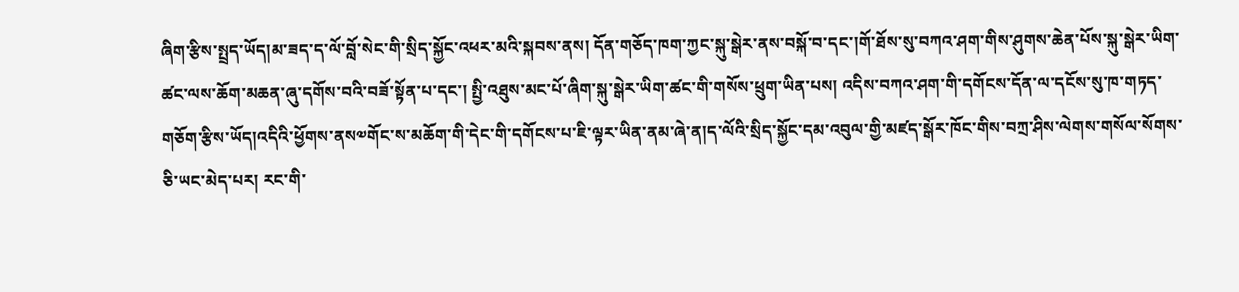ཞིག་རྩིས་སྤྲད་ཡོད།མ་ཟད་ད་ལོ་བློ་སེང་གི་སྲིད་སྐྱོང་འཕར་མའི་སྐབས་ནས། དོན་གཅོད་ཁག་ཀྱང་སྐུ་སྒེར་ནས་བསྐོ་བ་དང་།གོ་ཐོས་སུ་བཀའ་ཤག་གིས་ཤུགས་ཆེན་པོས་སྐུ་སྒེར་ཡིག་ཚང་ལས་ཆོག་མཆན་ཞུ་དགོས་བའི་བཟོ་སྟོན་པ་དང་། སྤྱི་འཐུས་མང་པོ་ཞིག་སྐུ་སྒེར་ཡིག་ཚང་གི་གསོས་ཕྲུག་ཡིན་པས། འདིས་བཀའ་ཤག་གི་དགོངས་དོན་ལ་དངོས་སུ་ཁ་གཏད་གཅོག་རྩིས་ཡོད།འདིའི་ཕྱོགས་ནས༧གོང་ས་མཆོག་གི་དེང་གི་དགོངས་པ་ཇི་ལྟར་ཡིན་ནམ་ཞེ་ན།ད་ལོའི་སྲིད་སྐྱོང་དམ་འབུལ་གྱི་མཛད་སྒོར་ཁོང་གིས་བཀྲ་ཤིས་ལེགས་གསོལ་སོགས་ཅི་ཡང་མེད་པར། རང་གི་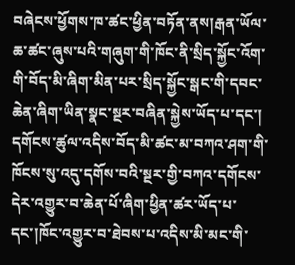བཞེངས་ཕྱོགས་ཁ་ཚང་ཕྱིན་བཏོན་ནས།རྒན་ཡོལ་ཆ་ཚང་ཞུས་པའི་གཞུག་གི་ཁོང་ནི་སྲིད་སྐྱོང་འོག་གི་བོད་མི་ཞིག་མིན་པར་སྲིད་སྐྱོང་སྒང་གི་དབང་ཆེན་ཞིག་ཡིན་སྣང་སྔར་བཞིན་སྐྱེས་ཡོད་པ་དང་། དགོངས་ཚུལ་འདིས་བོད་མི་ཚང་མ་བཀའ་ཤག་གི་ཁོངས་སུ་འདུ་དགོས་བའི་སྔར་གྱི་བཀའ་དགོངས་དེར་འགྱུར་བ་ཆེན་པོ་ཞིག་ཕྱིན་ཚར་ཡོད་པ་དང་།ཁོང་འགྱུར་བ་ཐེབས་པ་འདིས་མི་མང་གི་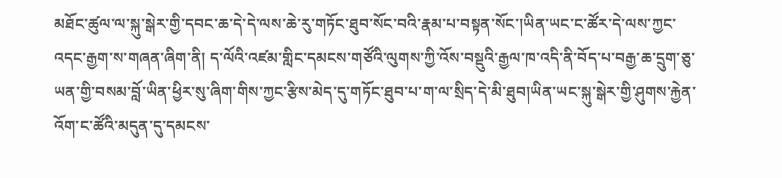མཐོང་ཚུལ་ལ་སྐུ་སྒེར་གྱི་དབང་ཆ་དེ་དེ་ལས་ཆེ་རུ་གཏོང་ཐུབ་སོང་བའི་རྣམ་པ་བསྟན་སོང་།ཡིན་ཡང་ང་ཚོར་དེ་ལས་ཀྱང་འདང་རྒྱག་ས་གཞན་ཞིག་ནི། ད་ལོའི་འཛམ་གླིང་དམངས་གཙོའི་ལུགས་ཀྱི་འོས་བསྡུའི་རྒྱལ་ཁ་འདི་ནི་བོད་པ་བརྒྱ་ཆ་དྲུག་ཅུ་ཡན་གྱི་བསམ་བློ་ཡིན་ཕྱིར་སུ་ཞིག་གིས་ཀྱང་རྩིས་མེད་དུ་གཏོང་ཐུབ་པ་ག་ལ་སྲིད་དེ་མི་ཐུབ།ཡིན་ཡང་སྐུ་སྒེར་གྱི་ཤུགས་རྐྱེན་འོག་ང་ཚོའི་མདུན་དུ་དམངས་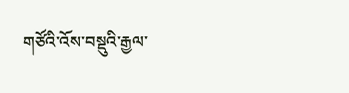གཙོའི་འོས་བསྡུའི་རྒྱལ་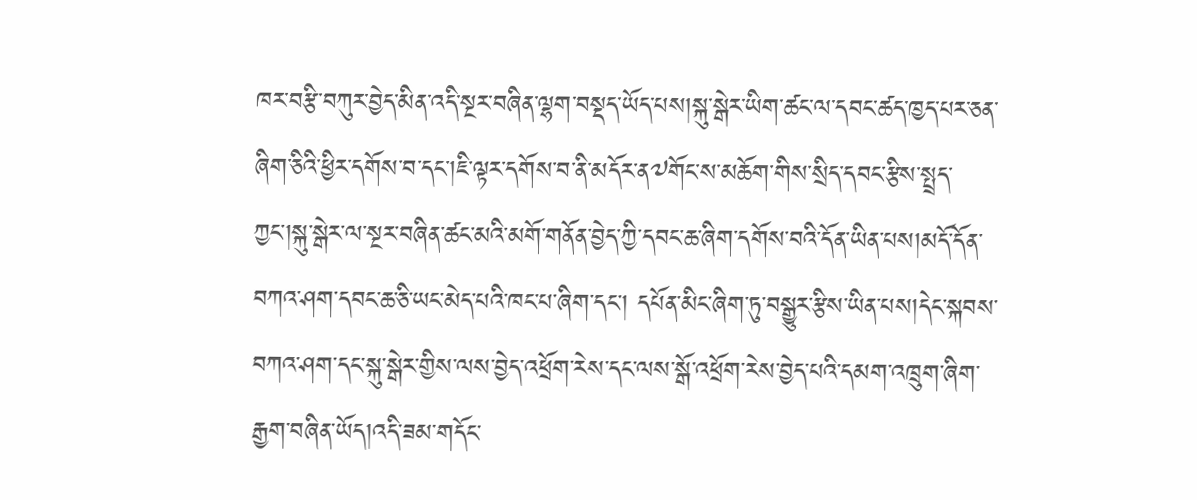ཁར་བརྩི་བཀུར་བྱེད་མིན་འདི་སྔར་བཞིན་ལྷག་བསྡད་ཡོད་པས།སྐུ་སྒེར་ཡིག་ཚང་ལ་དབང་ཚད་ཁྱད་པར་ཅན་ཞིག་ཅིའི་ཕྱིར་དགོས་བ་དང་།ཇི་ལྟར་དགོས་བ་ནི་མདོར་ན༧གོང་ས་མཆོག་གིས་སྲིད་དབང་རྩིས་སྤྲད་ཀྱང་།སྐུ་སྒེར་ལ་སྔར་བཞིན་ཚང་མའི་མགོ་གནོན་བྱེད་ཀྱི་དབང་ཆ་ཞིག་དགོས་བའི་དོན་ཡིན་པས།མདོ་དོན་བཀའ་ཤག་དབང་ཆ་ཅི་ཡང་མེད་པའི་ཁང་པ་ཞིག་དང་། དཔོན་མིང་ཞིག་ཏུ་བསྒྱུར་རྩིས་ཡིན་པས།དེང་སྐབས་བཀའ་ཤག་དང་སྐུ་སྒེར་གྱིས་ལས་བྱེད་འཕྲོག་རེས་དང་ལས་སྒོ་འཕྲོག་རེས་བྱེད་པའི་དམག་འཁྲུག་ཞིག་རྒྱག་བཞིན་ཡོད།འདི་ཟམ་གདོང་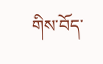གིས་བོད་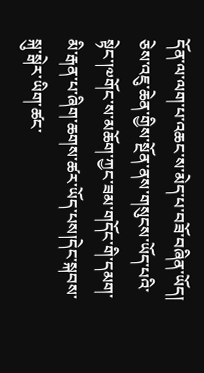དོན་ལ་ལག་པ་འཆང་ས་མེད་པ་བཟོ་བཞིན་ཡོད། ཅེས་འཇུ་ཆེན་གྱིས་སྔོན་ནས་གསུངས་ཡོད་པའི་སྟེང་།༧གོང་ས་མཆོག་ཀྱང་ཟམ་གདོང་གི་དམག་མི་རྒན་པ་ཞིག་ཆགས་ཚར་ཡོད་པས།དེང་སྐབས་སྐུ་སྒེར་ཡིག་ཚང་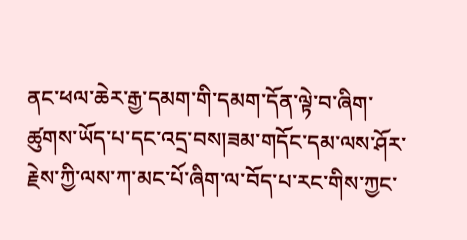ནང་ཕལ་ཆེར་རྒྱ་དམག་གི་དམག་དོན་ལྟེ་བ་ཞིག་ཚུགས་ཡོད་པ་དང་འདྲ་བས།ཟམ་གདོང་དམ་ལས་ཤོར་རྗེས་ཀྱི་ལས་ཀ་མང་པོ་ཞིག་ལ་བོད་པ་རང་གིས་ཀྱང་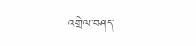འགྲེལ་བཤད་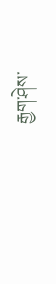རྒྱག་ཤེས་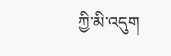ཀྱི་མི་འདུག